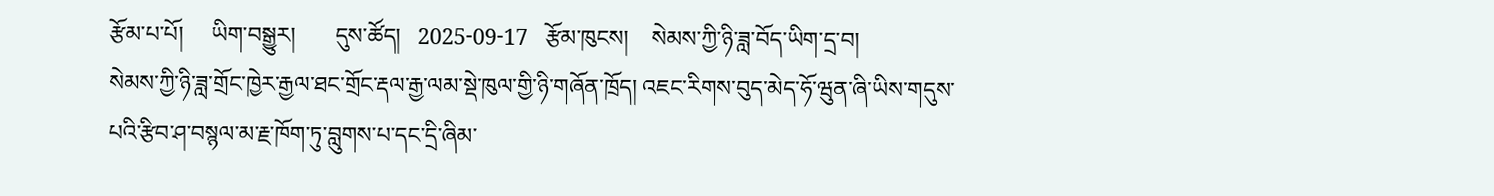རྩོམ་པ་པོ།     ཡིག་བསྒྱུར།       དུས་ཚོད།   2025-09-17   རྩོམ་ཁུངས།    སེམས་ཀྱི་ཉི་ཟླ་བོད་ཡིག་དྲ་བ།
སེམས་ཀྱི་ཉི་ཟླ་གྲོང་ཁྱེར་རྒྱལ་ཐང་གྲོང་རྡལ་རྒྱ་ལམ་སྡེ་ཁུལ་གྱི་ཉི་གཞོན་ཁྲོད། འཇང་རིགས་བུད་མེད་ཧོ་ཝུན་ཞི་ཡིས་གདུས་པའི་རྩིབ་ཤ་བསྙལ་མ་རྗ་ཁོག་ཏུ་བླུགས་པ་དང་དྲི་ཞིམ་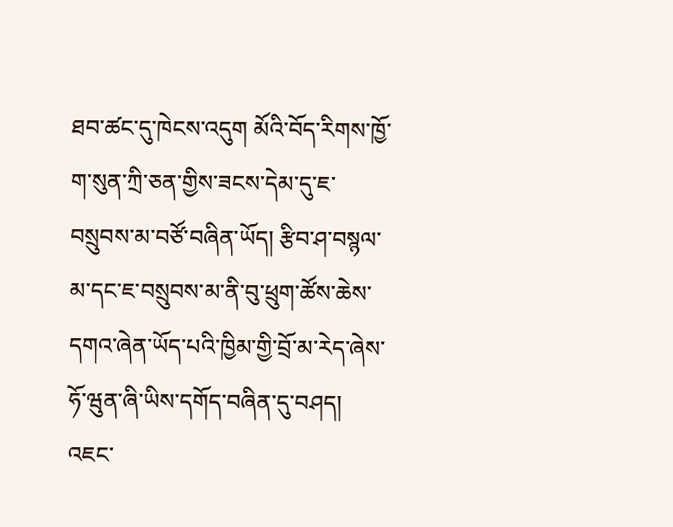ཐབ་ཚང་དུ་ཁེངས་འདུག མོའི་བོད་རིགས་ཁྱོ་ག་སུན་ཀྲི་ཅན་གྱིས་ཟངས་དེམ་དུ་ཇ་བསྲུབས་མ་བཙོ་བཞིན་ཡོད། རྩིབ་ཤ་བསྙལ་མ་དང་ཇ་བསྲུབས་མ་ནི་བུ་ཕྲུག་ཚོས་ཆེས་དགའ་ཞེན་ཡོད་པའི་ཁྱིམ་གྱི་བྲོ་མ་རེད་ཞེས་ཧོ་ཝུན་ཞི་ཡིས་དགོད་བཞིན་དུ་བཤད། འཇང་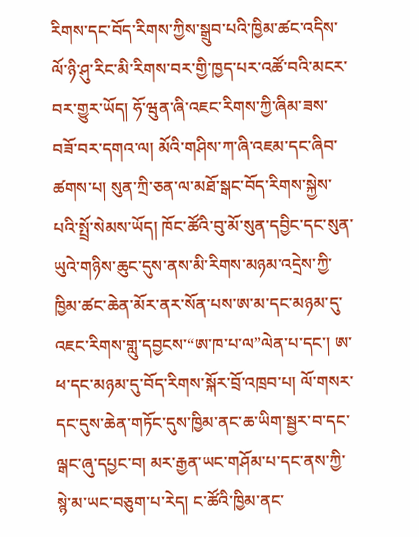རིགས་དང་བོད་རིགས་ཀྱིས་སྒྲུབ་པའི་ཁྱིམ་ཚང་འདིས་ལོ་ཉི་ཤུ་རིང་མི་རིགས་བར་གྱི་ཁྱད་པར་འཚོ་བའི་མངར་བར་གྱུར་ཡོད། ཧོ་ཝུན་ཞི་འཇང་རིགས་ཀྱི་ཞིམ་ཟས་བཟོ་བར་དགའ་ལ། མོའི་གཤིས་ཀ་ཞི་འཇམ་དང་ཞིབ་ཚགས་པ། སུན་ཀྲི་ཅན་ལ་མཐོ་སྒང་བོད་རིགས་སྐྱེས་པའི་སྤྲོ་སེམས་ཡོད། ཁོང་ཚོའི་བུ་མོ་སུན་དབྱིང་དང་སུན་ཡུའེ་གཉིས་ཆུང་དུས་ནས་མི་རིགས་མཉམ་འདྲེས་ཀྱི་ཁྱིམ་ཚང་ཆེན་མོར་ནར་སོན་པས་ཨ་མ་དང་མཉམ་དུ་འཇང་རིགས་གླུ་དབྱངས་“ཨ་ཁ་པ་ལ”ལེན་པ་དང་། ཨ་ཕ་དང་མཉམ་དུ་བོད་རིགས་སྐོར་བྲོ་འཁྲབ་པ། ལོ་གསར་དང་དུས་ཆེན་གཏོང་དུས་ཁྱིམ་ནང་ཆ་ཡིག་སྦྱར་བ་དང་ལྒང་ཞུ་དཔྱང་བ། མར་རྒྱན་ཡང་གཤོམ་པ་དང་ནས་ཀྱི་སྙེ་མ་ཡང་བཅུག་པ་རེད། ང་ཚོའི་ཁྱིམ་ནང་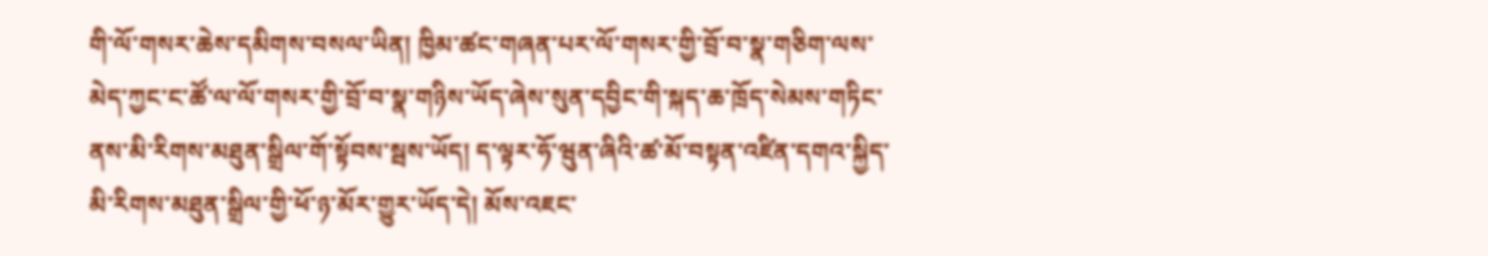གི་ལོ་གསར་ཆེས་དམིགས་བསལ་ཡིན། ཁྱིམ་ཚང་གཞན་པར་ལོ་གསར་གྱི་བྲོ་བ་སྣ་གཅིག་ལས་མེད་ཀྱང་ང་ཚོ་ལ་ལོ་གསར་གྱི་བྲོ་བ་སྣ་གཉིས་ཡོད་ཞེས་སུན་དབྱིང་གི་སྐད་ཆ་ཁྲོད་སེམས་གཏིང་ནས་མི་རིགས་མཐུན་སྒྲིལ་གོ་སྟོབས་སྦས་ཡོད། ད་ལྟར་ཧོ་ཝུན་ཞིའི་ཚ་མོ་བསྟན་འཛིན་དགའ་སྐྱིད་མི་རིགས་མཐུན་སྒྲིལ་གྱི་ཕོ་ཉ་མོར་གྱུར་ཡོད་དེ། མོས་འཇང་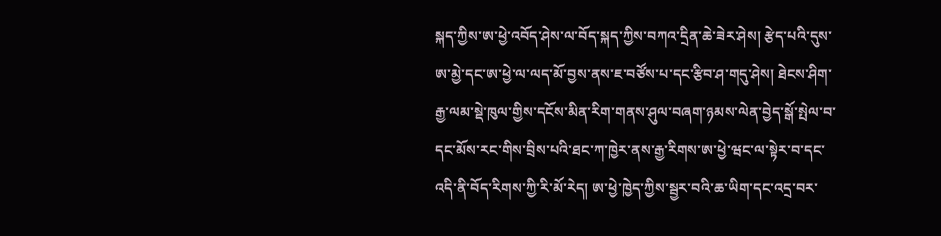སྐད་ཀྱིས་ཨ་ཕྱེ་འབོད་ཤེས་ལ་བོད་སྐད་ཀྱིས་བཀའ་དྲིན་ཆེ་ཟེར་ཤེས། རྩེད་པའི་དུས་ཨ་མྱེ་དང་ཨ་ཕྱེ་ལ་ལད་མོ་བྱས་ནས་ཇ་བཙོས་པ་དང་རྩིབ་ཤ་གདུ་ཤེས། ཐེངས་ཤིག་རྒྱ་ལམ་སྡེ་ཁུལ་གྱིས་དངོས་མིན་རིག་གནས་ཤུལ་བཞག་ཉམས་ལེན་བྱེད་སྒོ་སྤེལ་བ་དང་མོས་རང་གིས་བྲིས་པའི་ཐང་ཀ་ཁྱེར་ནས་རྒྱ་རིགས་ཨ་ཕྱེ་ཝང་ལ་སྟེར་བ་དང་འདི་ནི་བོད་རིགས་ཀྱི་རི་མོ་རེད། ཨ་ཕྱེ་ཁྱེད་ཀྱིས་སྦྱར་བའི་ཆ་ཡིག་དང་འདྲ་བར་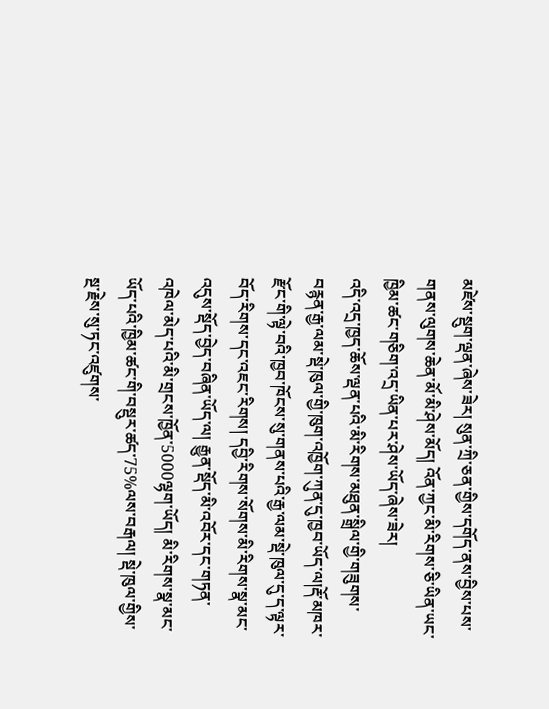མཛེས་སྡུག་ལྡན་ཞེས་ཟེར། སུན་ཀྲི་ཅན་གྱིས་དགོད་ནས་བྱིས་པས་གནས་ལུགས་ཆེན་མོ་མི་ཤེས་མོད། འོན་ཀྱང་མི་རིགས་ཅི་ཡིན་ཡང་ཁྱིམ་ཚང་གཅིག་འདྲ་ཡིན་པར་ཤེས་ཡོད་ཞེས་ཟེར།
འདི་འདྲ་ཁྱད་ཆོས་ལྡན་པའི་མི་རིགས་མཐུན་སྒྲིལ་གྱི་གཟུགས་བརྙན་རྒྱ་ལམ་སྡེ་ཁུལ་གྱི་ཁུག་འཁྱོག་ཀུན་དུ་ཁྱབ་ཡོད་ལ།རྡོ་མཁར་རྫོང་གི་ལྟེ་བའི་ཁྱབ་ཁོངས་སུ་གནས་པའི་རྒྱ་ལམ་སྡེ་ཁུལ་དུ་ད་ལྟར་བོད་རིགས་དང་འཇང་རིགས། དབྱི་རིགས་སོགས་མི་རིགས་སྣ་མང་འདུས་སྡོད་བྱེད་བཞིན་ཡོད་ལ། རྒྱུན་སྡོད་མི་འབོར་དང་གཏན་འཁེལ་མེད་པའི་མི་གྲངས་ཁྱོན་5000ལྷག་ཡོད། མི་རིགས་སྣ་མང་ཡོད་པའི་ཁྱིམ་ཚང་གི་བསྡུར་ཚད་75%ལས་བརྒལ། སྡེ་ཁུལ་གྱིས་སྔ་རྗེས་སུ་ཏང་འཛུགས་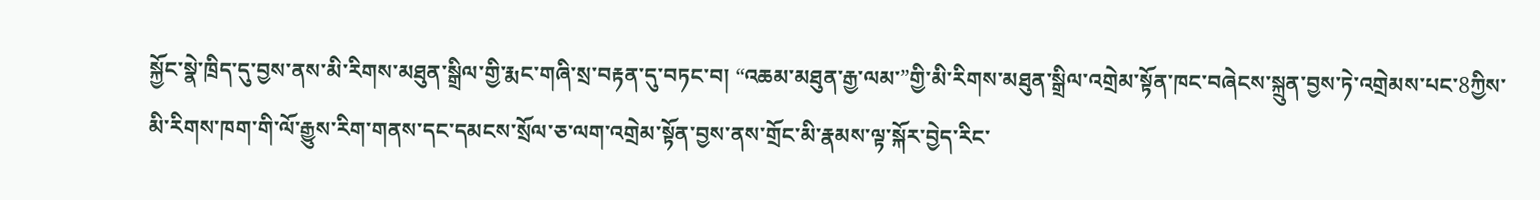སྐྱོང་སྣེ་ཁྲིད་དུ་བྱས་ནས་མི་རིགས་མཐུན་སྒྲིལ་གྱི་རྨང་གཞི་སྲ་བརྟན་དུ་བཏང་བ། “འཆམ་མཐུན་རྒྱ་ལམ་”གྱི་མི་རིགས་མཐུན་སྒྲིལ་འགྲེམ་སྟོན་ཁང་བཞེངས་སྐྲུན་བྱས་ཏེ་འགྲེམས་པང་8ཀྱིས་མི་རིགས་ཁག་གི་ལོ་རྒྱུས་རིག་གནས་དང་དམངས་སྲོལ་ཅ་ལག་འགྲེམ་སྟོན་བྱས་ནས་གྲོང་མི་རྣམས་ལྟ་སྐོར་བྱེད་རིང་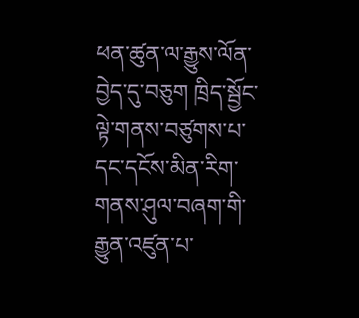ཕན་ཚུན་ལ་རྒྱུས་ལོན་བྱེད་དུ་བཅུག ཁྲིད་སྦྱོང་ལྟེ་གནས་བཙུགས་པ་དང་དངོས་མིན་རིག་གནས་ཤུལ་བཞག་གི་རྒྱུན་འཛུན་པ་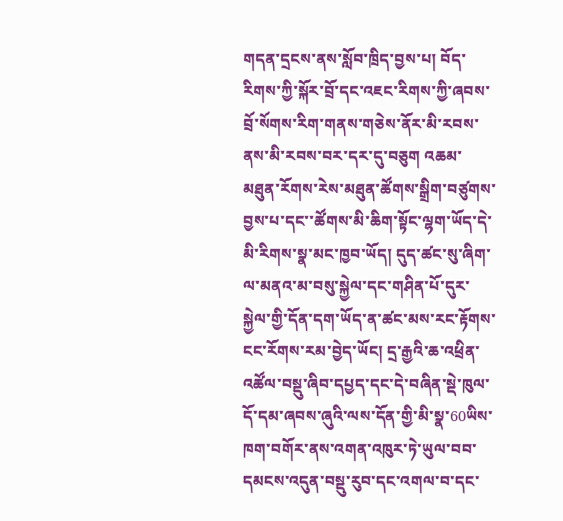གདན་དྲངས་ནས་སློབ་ཁྲིད་བྱས་པ། བོད་རིགས་ཀྱི་སྐོར་བྲོ་དང་འཇང་རིགས་ཀྱི་ཞབས་བྲོ་སོགས་རིག་གནས་གཅེས་ནོར་མི་རབས་ནས་མི་རབས་བར་དར་དུ་བཅུག འཆམ་མཐུན་རོགས་རེས་མཐུན་ཚོགས་སྒྲིག་བཙུགས་བྱས་པ་དང་་ཚོགས་མི་ཆིག་སྟོང་ལྷག་ཡོད་དེ་མི་རིགས་སྣ་མང་ཁྱབ་ཡོད། དུད་ཚང་སུ་ཞིག་ལ་མནའ་མ་བསུ་སྐྱེལ་དང་གཤིན་པོ་དུར་སྐྱེལ་གྱི་དོན་དག་ཡོད་ན་ཚང་མས་རང་རྟོགས་ངང་རོགས་རམ་བྱེད་ཡོང། དྲ་རྒྱའི་ཆ་འཕྲིན་འཚོལ་བསྡུ་ཞིབ་དཔྱད་དང་དེ་བཞིན་སྡེ་ཁུལ་དོ་དམ་ཞབས་ཞུའི་ལས་དོན་གྱི་མི་སྣ་60ཡིས་ཁག་བགོར་ནས་འགན་འཁུར་ཏེ་ཡུལ་བབ་དམངས་འདུན་བསྡུ་རུབ་དང་འགལ་བ་དང་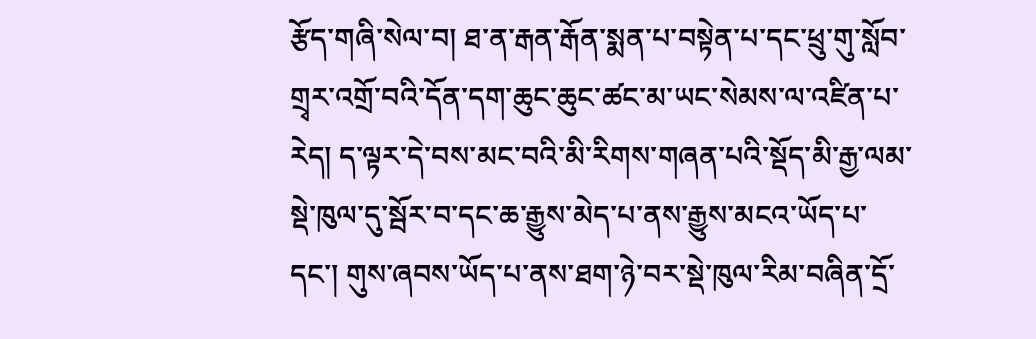རྩོད་གཞི་སེལ་བ། ཐ་ན་རྒན་རྒོན་སྨན་པ་བསྟེན་པ་དང་ཕྲུ་གུ་སློབ་གྲྭར་འགྲོ་བའི་དོན་དག་ཆུང་ཆུང་ཚང་མ་ཡང་སེམས་ལ་འཛིན་པ་རེད། ད་ལྟར་དེ་བས་མང་བའི་མི་རིགས་གཞན་པའི་སྡོད་མི་རྒྱ་ལམ་སྡེ་ཁུལ་དུ་སྦོར་བ་དང་ཆ་རྒྱུས་མེད་པ་ནས་རྒྱུས་མངའ་ཡོད་པ་དང་། གུས་ཞབས་ཡོད་པ་ནས་ཐག་ཉེ་བར་སྡེ་ཁུལ་རིམ་བཞིན་དྲོ་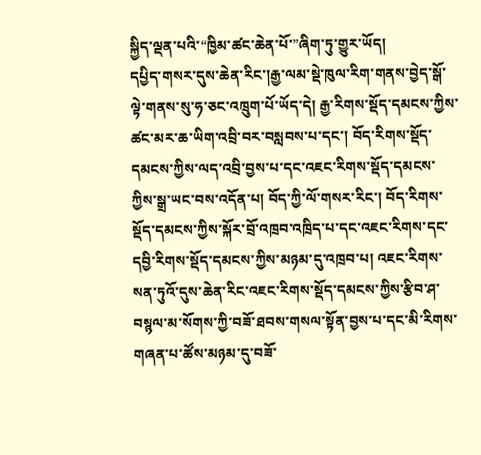སྐྱིད་ལྡན་པའི་“ཁྱིམ་ཚང་ཆེན་པོ་”ཞིག་ཏུ་གྱུར་ཡོད།
དཔྱིད་གསར་དུས་ཆེན་རིང་།རྒྱ་ལམ་སྡེ་ཁུལ་རིག་གནས་བྱེད་སྒོ་ལྟེ་གནས་སུ་ཧ་ཅང་འཁྲུག་པོ་ཡོད་དེ། རྒྱ་རིགས་སྡོད་དམངས་ཀྱིས་ཚང་མར་ཆ་ཡིག་འབྲི་བར་བསླབས་པ་དང་། བོད་རིགས་སྡོད་དམངས་ཀྱིས་ལད་འབྲི་བྱས་པ་དང་འཇང་རིགས་སྡོད་དམངས་ཀྱིས་སྒྲ་ཡང་བས་འདོན་པ། བོད་ཀྱི་ལོ་གསར་རིང་། བོད་རིགས་སྡོད་དམངས་ཀྱིས་སྐོར་བྲོ་འཁྲབ་འཁྲིད་པ་དང་འཇང་རིགས་དང་དབྱི་རིགས་སྡོད་དམངས་ཀྱིས་མཉམ་དུ་འཁྲབ་པ། འཇང་རིགས་སན་ཏུའོ་དུས་ཆེན་རིང་འཇང་རིགས་སྡོད་དམངས་ཀྱིས་རྩིབ་ཤ་བསྙལ་མ་སོགས་ཀྱི་བཟོ་ཐབས་གསལ་སྟོན་བྱས་པ་དང་མི་རིགས་གཞན་པ་ཚོས་མཉམ་དུ་བཟོ་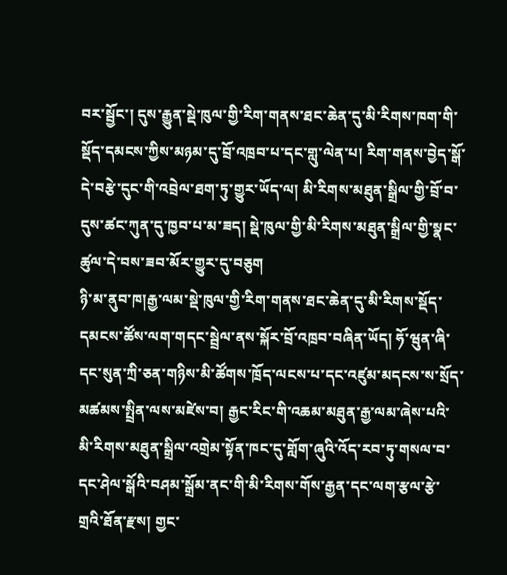བར་སྦྱོང་། དུས་རྒྱུན་སྡེ་ཁུལ་གྱི་རིག་གནས་ཐང་ཆེན་དུ་མི་རིགས་ཁག་གི་སྡོད་དམངས་ཀྱིས་མཉམ་དུ་བྲོ་འཁྲབ་པ་དང་གླུ་ལེན་པ། རིག་གནས་བྱེད་སྒོ་དེ་བརྩེ་དུང་གི་འབྲེལ་ཐག་ཏུ་གྱུར་ཡོད་ལ། མི་རིགས་མཐུན་སྒྲིལ་གྱི་བྲོ་བ་དུས་ཚང་ཀུན་དུ་ཁྱབ་པ་མ་ཟད། སྡེ་ཁུལ་གྱི་མི་རིགས་མཐུན་སྒྲིལ་གྱི་སྣང་ཚུལ་དེ་བས་ཟབ་མོར་གྱུར་དུ་བཅུག
ཉི་མ་ནུབ་ཁ།རྒྱ་ལམ་སྡེ་ཁུལ་གྱི་རིག་གནས་ཐང་ཆེན་དུ་མི་རིགས་སྡོད་དམངས་ཚོས་ལག་གདང་སྦྲེལ་ནས་སྐོར་བྲོ་འཁྲབ་བཞིན་ཡོད། ཧོ་ཝུན་ཞི་དང་སུན་ཀྲི་ཅན་གཉིས་མི་ཚོགས་ཁྲོད་ལངས་པ་དང་འཛུམ་མདངས་ས་སྲོད་མཚམས་སྤྲིན་ལས་མཛེས་བ། རྒྱང་རིང་གི་འཆམ་མཐུན་རྒྱ་ལམ་ཞེས་པའི་མི་རིགས་མཐུན་སྒྲིལ་འགྲེམ་སྟོན་ཁང་དུ་གློག་ཞུའི་འོད་རབ་ཏུ་གསལ་བ་དང་ཤེལ་སྒོའི་བཤམ་སྒྲོམ་ནང་གི་མི་རིགས་གོས་རྒྱན་དང་ལག་རྩལ་རྩེ་གྲའི་ཐོན་རྫས། གྱང་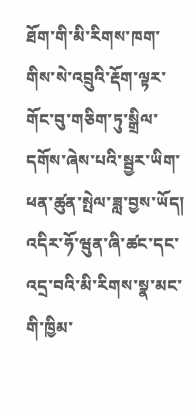ཐོག་གི་མི་རིགས་ཁག་གིས་སེ་འབྲུའི་རྡོག་ལྟར་གོང་བུ་གཅིག་ཏུ་སྒྲིལ་དགོས་ཞེས་པའི་སྦྱར་ཡིག་ཕན་ཚུན་སྤེལ་ཟླ་བྱས་ཡོད། འདིར་ཧོ་ཝུན་ཞི་ཚང་དང་འདྲ་བའི་མི་རིགས་སྣ་མང་གི་ཁྱིམ་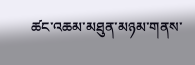ཚང་འཆམ་མཐུན་མཉམ་གནས་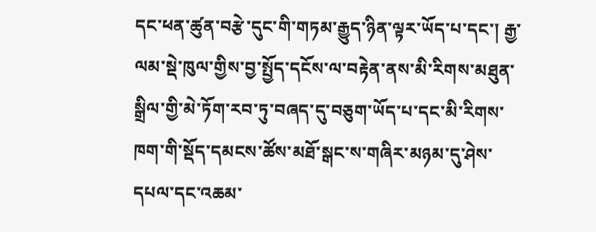དང་ཕན་ཚུན་བརྩེ་དུང་གི་གཏམ་རྒྱུད་ཉིན་ལྟར་ཡོད་པ་དང་། རྒྱ་ལམ་སྡེ་ཁུལ་གྱིས་བྱ་སྤྱོད་དངོས་ལ་བརྟེན་ནས་མི་རིགས་མཐུན་སྒྲིལ་གྱི་མེ་ཏོག་རབ་ཏུ་བཞད་དུ་བཅུག་ཡོད་པ་དང་མི་རིགས་ཁག་གི་སྡོད་དམངས་ཚོས་མཐོ་སྒང་ས་གཞིར་མཉམ་དུ་ཤེས་དཔལ་དང་འཆམ་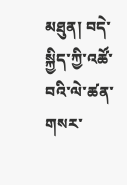མཐུན། བདེ་སྐྱིད་ཀྱི་འཚོ་བའི་ལེ་ཚན་གསར་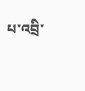པ་འབྲི་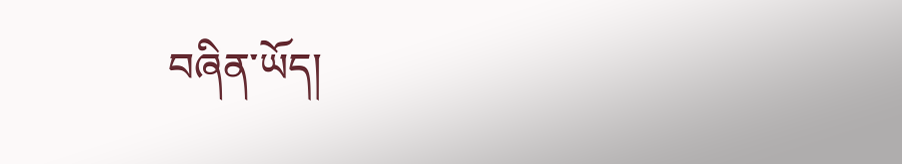བཞིན་ཡོད།